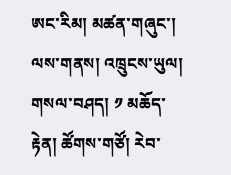ཨང་རིམ། མཚན་གཞུང་། ལས་གནས། འཁྲུངས་ཡུལ། གསལ་བཤད། ༡ མཆོད་རྟེན། ཚོགས་གཙོ། རེབ་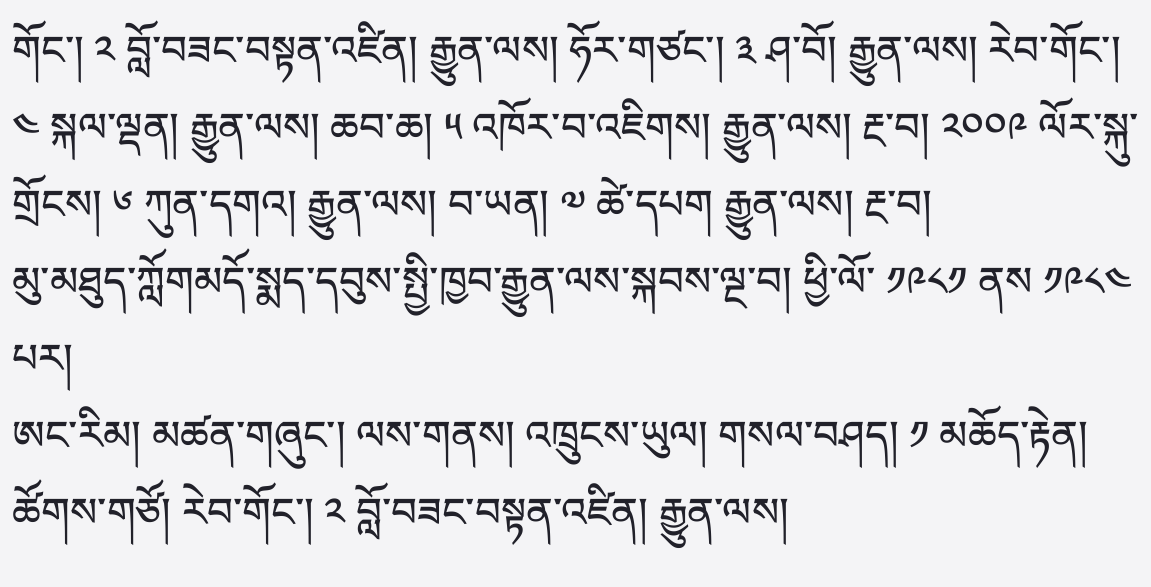གོང་། ༢ བློ་བཟང་བསྟན་འཛིན། རྒྱུན་ལས། ཧོར་གཙང་། ༣ ཤ་བོ། རྒྱུན་ལས། རེབ་གོང་། ༤ སྐལ་ལྡན། རྒྱུན་ལས། ཆབ་ཆ། ༥ འཁོར་བ་འཇིགས། རྒྱུན་ལས། རྔ་བ། ༢༠༠༩ ལོར་སྐུ་གྲོངས། ༦ ཀུན་དགའ། རྒྱུན་ལས། བ་ཡན། ༧ ཚེ་དཔག རྒྱུན་ལས། རྔ་བ།
མུ་མཐུད་ཀློགམདོ་སྨད་དབུས་སྤྱི་ཁྱབ་རྒྱུན་ལས་སྐབས་ལྔ་བ། ཕྱི་ལོ་ ༡༩༨༡ ནས ༡༩༨༤ པར།
ཨང་རིམ། མཚན་གཞུང་། ལས་གནས། འཁྲུངས་ཡུལ། གསལ་བཤད། ༡ མཆོད་རྟེན། ཚོགས་གཙོ། རེབ་གོང་། ༢ བློ་བཟང་བསྟན་འཛིན། རྒྱུན་ལས།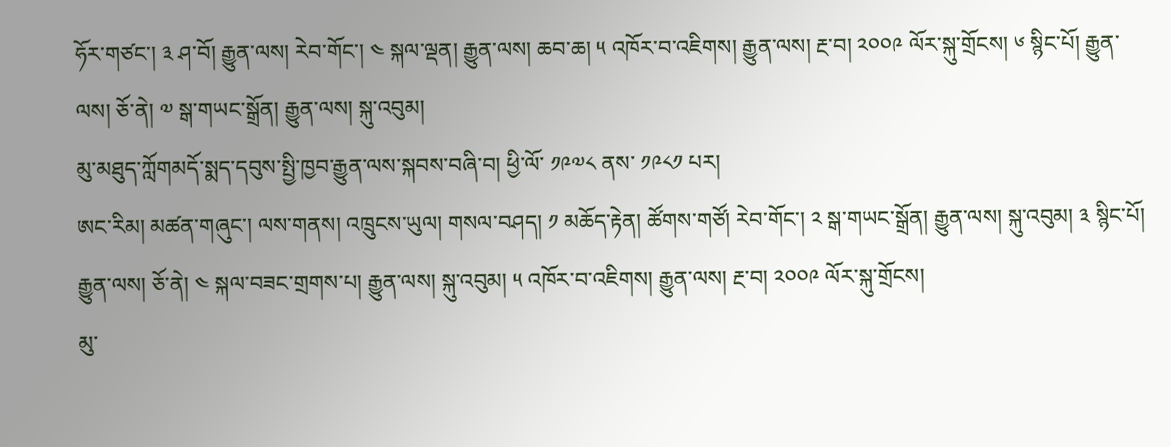ཧོར་གཙང་། ༣ ཤ་བོ། རྒྱུན་ལས། རེབ་གོང་། ༤ སྐལ་ལྡན། རྒྱུན་ལས། ཆབ་ཆ། ༥ འཁོར་བ་འཇིགས། རྒྱུན་ལས། རྔ་བ། ༢༠༠༩ ལོར་སྐུ་གྲོངས། ༦ སྙིང་པོ། རྒྱུན་ལས། ཅོ་ནེ། ༧ སྒ་གཡང་སྒྲོན། རྒྱུན་ལས། སྐུ་འབུམ།
མུ་མཐུད་ཀློགམདོ་སྨད་དབུས་སྤྱི་ཁྱབ་རྒྱུན་ལས་སྐབས་བཞི་བ། ཕྱི་ལོ་ ༡༩༧༨ ནས་ ༡༩༨༡ པར།
ཨང་རིམ། མཚན་གཞུང་། ལས་གནས། འཁྲུངས་ཡུལ། གསལ་བཤད། ༡ མཆོད་རྟེན། ཚོགས་གཙོ། རེབ་གོང་། ༢ སྒ་གཡང་སྒྲོན། རྒྱུན་ལས། སྐུ་འབུམ། ༣ སྙིང་པོ། རྒྱུན་ལས། ཅོ་ནེ། ༤ སྐལ་བཟང་གྲགས་པ། རྒྱུན་ལས། སྐུ་འབུམ། ༥ འཁོར་བ་འཇིགས། རྒྱུན་ལས། རྔ་བ། ༢༠༠༩ ལོར་སྐུ་གྲོངས།
མུ་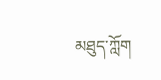མཐུད་ཀློག